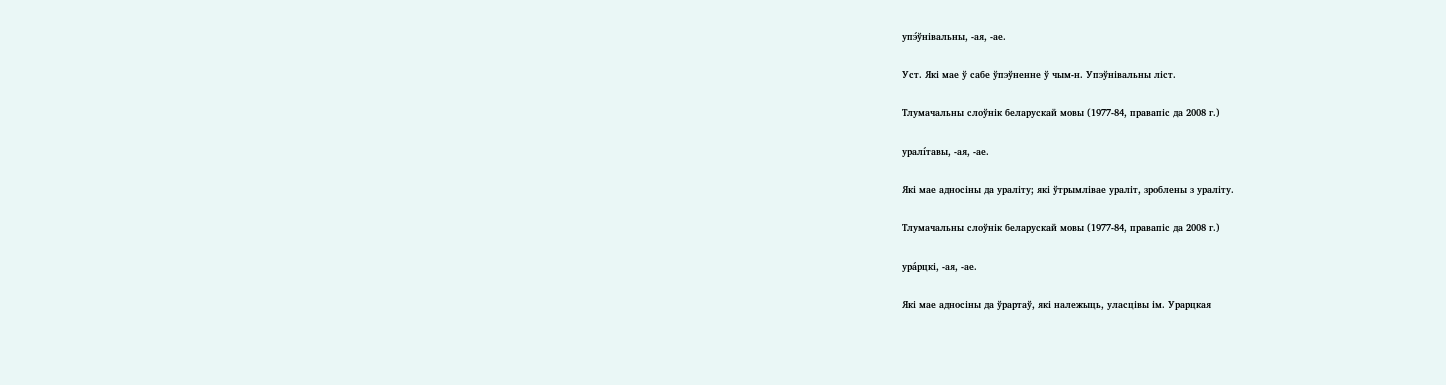упэ́ўнівальны, ‑ая, ‑ае.

Уст. Які мае ў сабе ўпэўненне ў чым‑н. Упэўнівальны ліст.

Тлумачальны слоўнік беларускай мовы (1977-84, правапіс да 2008 г.)

уралі́тавы, ‑ая, ‑ае.

Які мае адносіны да ураліту; які ўтрымлівае ураліт, зроблены з ураліту.

Тлумачальны слоўнік беларускай мовы (1977-84, правапіс да 2008 г.)

ура́рцкі, ‑ая, ‑ае.

Які мае адносіны да ўрартаў, які належыць, уласцівы ім. Урарцкая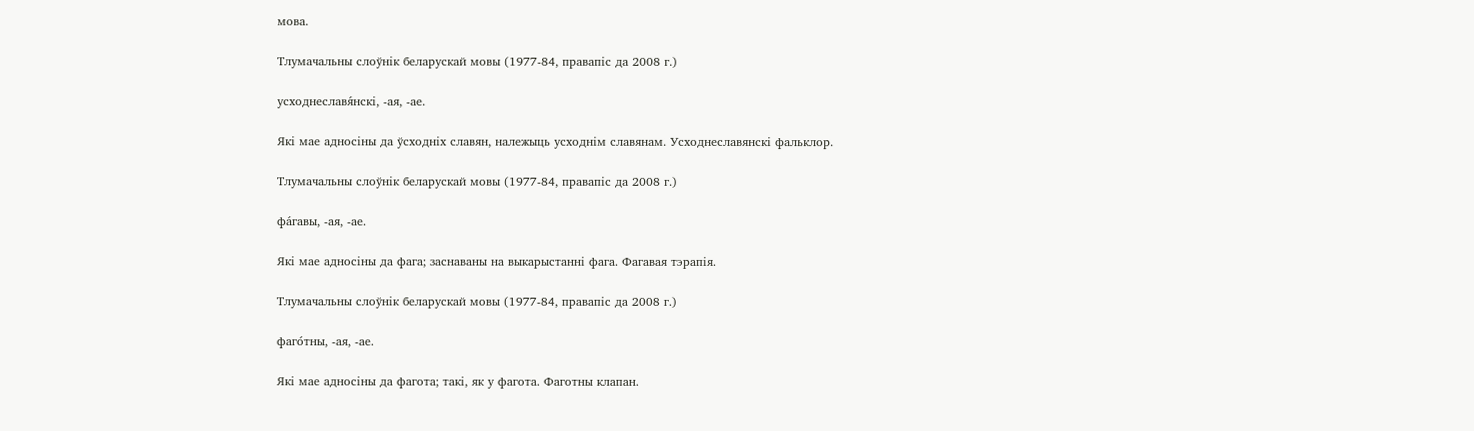мова.

Тлумачальны слоўнік беларускай мовы (1977-84, правапіс да 2008 г.)

усходнеславя́нскі, ‑ая, ‑ае.

Які мае адносіны да ўсходніх славян, належыць усходнім славянам. Усходнеславянскі фальклор.

Тлумачальны слоўнік беларускай мовы (1977-84, правапіс да 2008 г.)

фа́гавы, ‑ая, ‑ае.

Які мае адносіны да фага; заснаваны на выкарыстанні фага. Фагавая тэрапія.

Тлумачальны слоўнік беларускай мовы (1977-84, правапіс да 2008 г.)

фаго́тны, ‑ая, ‑ае.

Які мае адносіны да фагота; такі, як у фагота. Фаготны клапан.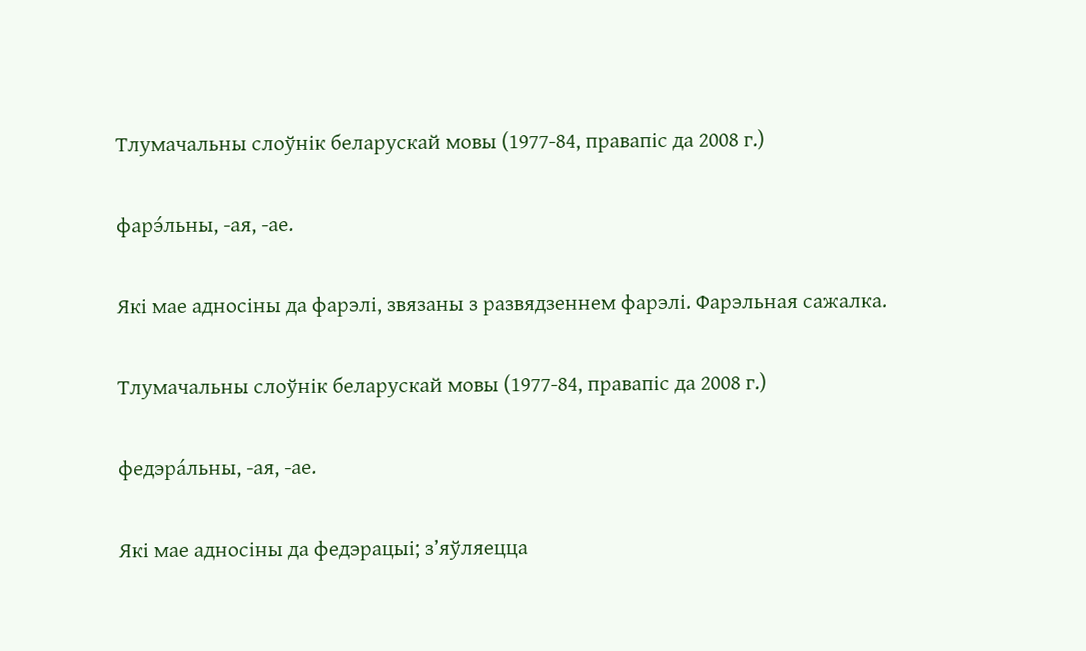Тлумачальны слоўнік беларускай мовы (1977-84, правапіс да 2008 г.)

фарэ́льны, ‑ая, ‑ае.

Які мае адносіны да фарэлі, звязаны з развядзеннем фарэлі. Фарэльная сажалка.

Тлумачальны слоўнік беларускай мовы (1977-84, правапіс да 2008 г.)

федэра́льны, ‑ая, ‑ае.

Які мае адносіны да федэрацыі; з’яўляецца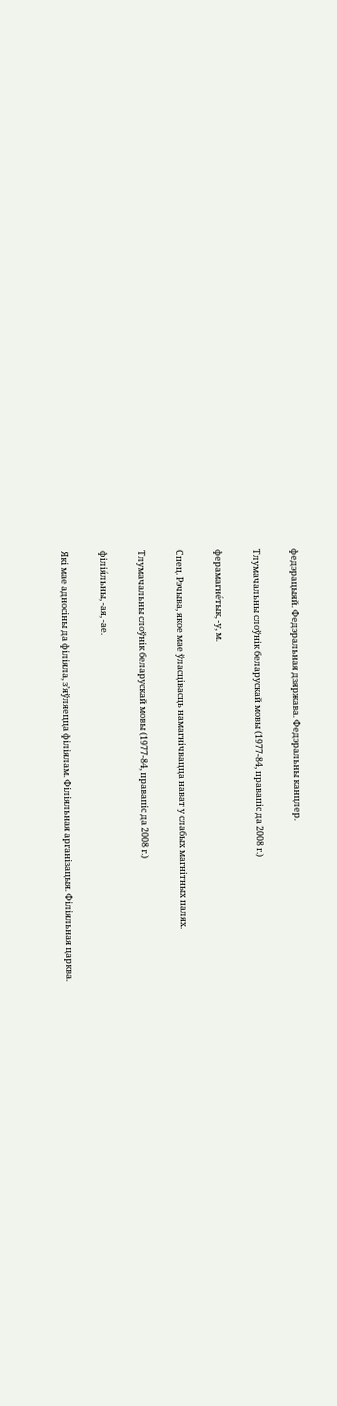федэрацыяй. Федэральная дзяржава. Федэральны канцлер.

Тлумачальны слоўнік беларускай мовы (1977-84, правапіс да 2008 г.)

ферамагне́тык, ‑у, м.

Спец. Рэчыва, якое мае ўласцівасць намагнічвацца нават у слабых магнітных палях.

Тлумачальны слоўнік беларускай мовы (1977-84, правапіс да 2008 г.)

філія́льны, ‑ая, ‑ае.

Які мае адносіны да філіяла, з’яўляецца філіялам. Філіяльная арганізацыя. Філіяльная царква.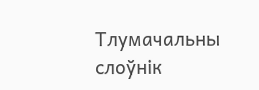Тлумачальны слоўнік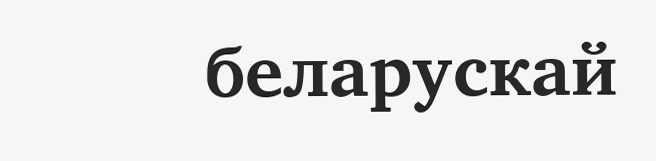беларускай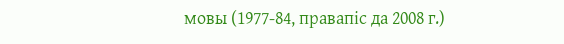мовы (1977-84, правапіс да 2008 г.)